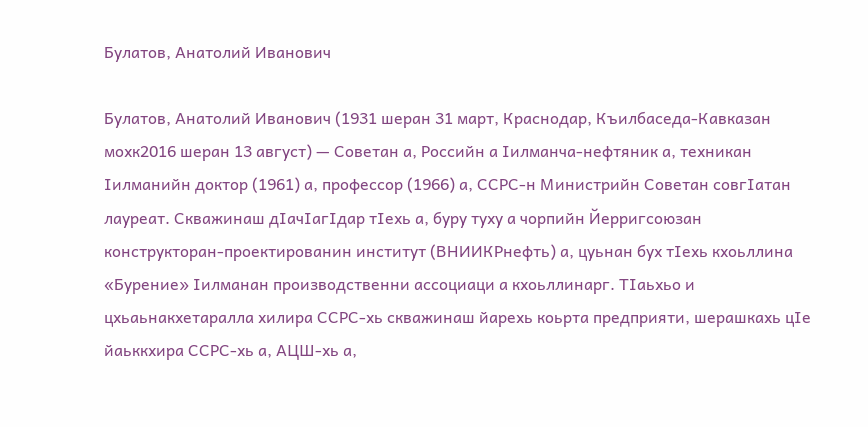Булатов, Анатолий Иванович

Булатов, Анатолий Иванович (1931 шеран 31 март, Краснодар, Къилбаседа-Кавказан мохк2016 шеран 13 август) — Советан а, Российн а Ӏилманча-нефтяник а, техникан Ӏилманийн доктор (1961) а, профессор (1966) а, ССРС-н Министрийн Советан совгӀатан лауреат. Скважинаш дӀачӀагӀдар тӀехь а, буру туху а чорпийн Йерригсоюзан конструкторан-проектированин институт (ВНИИКРнефть) а, цуьнан бух тӀехь кхоьллина «Бурение» Ӏилманан производственни ассоциаци а кхоьллинарг. ТӀаьхьо и цхьаьнакхетаралла хилира ССРС-хь скважинаш йарехь коьрта предприяти, шерашкахь цӀе йаьккхира ССРС-хь а, АЦШ-хь а,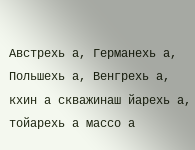Австрехь а, Германехь а, Польшехь а, Венгрехь а, кхин а скважинаш йарехь а, тойарехь а массо а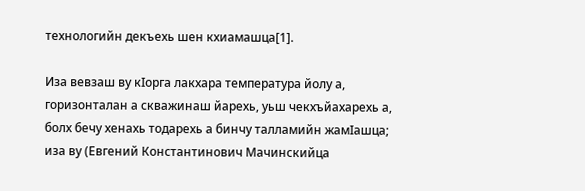технологийн декъехь шен кхиамашца[1].

Иза вевзаш ву кӀорга лакхара температура йолу а, горизонталан а скважинаш йарехь, уьш чекхъйахарехь а, болх бечу хенахь тодарехь а бинчу талламийн жамӀашца; иза ву (Евгений Константинович Мачинскийца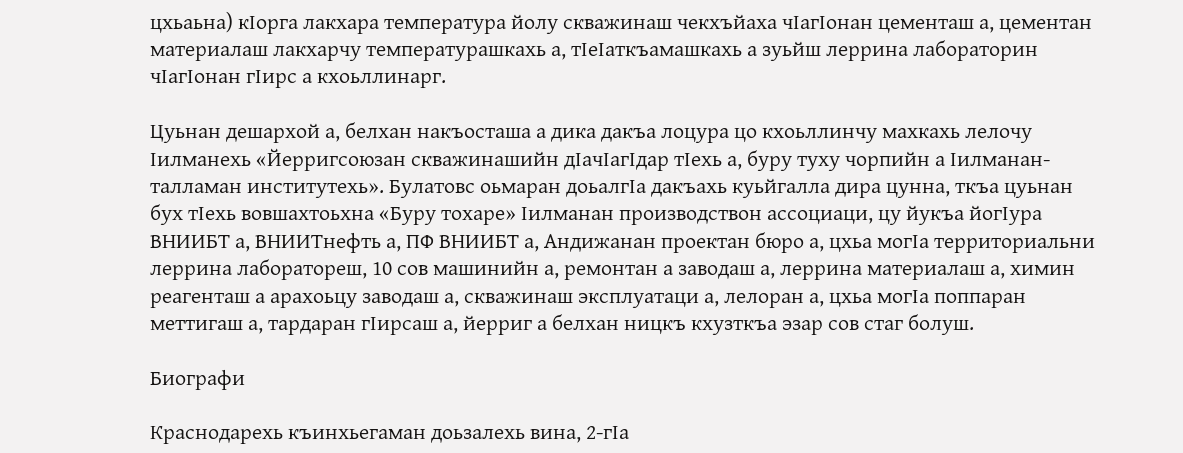цхьаьна) кӀорга лакхара температура йолу скважинаш чекхъйаха чӀагӀонан цементаш а, цементан материалаш лакхарчу температурашкахь а, тӀеӀаткъамашкахь а зуьйш леррина лабораторин чӀагӀонан гӀирс а кхоьллинарг.

Цуьнан дешархой а, белхан накъосташа а дика дакъа лоцура цо кхоьллинчу махкахь лелочу Ӏилманехь «Йерригсоюзан скважинашийн дӀачӀагӀдар тӀехь а, буру туху чорпийн а Ӏилманан-талламан институтехь». Булатовс оьмаран доьалгӀа дакъахь куьйгалла дира цунна, ткъа цуьнан бух тӀехь вовшахтоьхна «Буру тохаре» Ӏилманан производствон ассоциаци, цу йукъа йогӀура ВНИИБТ а, ВНИИТнефть а, ПФ ВНИИБТ а, Андижанан проектан бюро а, цхьа могӀа территориальни леррина лаборатореш, 10 сов машинийн а, ремонтан а заводаш а, леррина материалаш а, химин реагенташ а арахоьцу заводаш а, скважинаш эксплуатаци а, лелоран а, цхьа могӀа поппаран меттигаш а, тардаран гӀирсаш а, йерриг а белхан ницкъ кхузткъа эзар сов стаг болуш.

Биографи

Краснодарехь къинхьегаман доьзалехь вина, 2-гӀа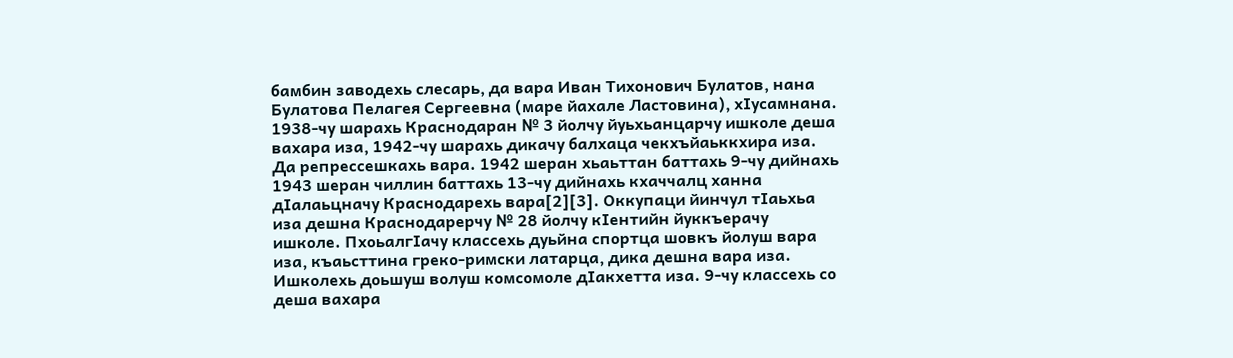бамбин заводехь слесарь, да вара Иван Тихонович Булатов, нана Булатова Пелагея Сергеевна (маре йахале Ластовина), хӀусамнана. 1938-чу шарахь Краснодаран № 3 йолчу йуьхьанцарчу ишколе деша вахара иза, 1942-чу шарахь дикачу балхаца чекхъйаьккхира иза. Да репрессешкахь вара. 1942 шеран хьаьттан баттахь 9-чу дийнахь 1943 шеран чиллин баттахь 13-чу дийнахь кхаччалц ханна дӀалаьцначу Краснодарехь вара[2][3]. Оккупаци йинчул тӀаьхьа иза дешна Краснодарерчу № 28 йолчу кӀентийн йуккъерачу ишколе. ПхоьалгӀачу классехь дуьйна спортца шовкъ йолуш вара иза, къаьсттина греко-римски латарца, дика дешна вара иза. Ишколехь доьшуш волуш комсомоле дӀакхетта иза. 9-чу классехь со деша вахара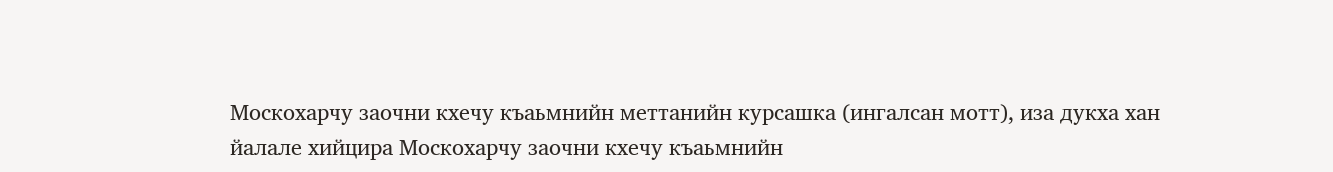Москохарчу заочни кхечу къаьмнийн меттанийн курсашка (ингалсан мотт), иза дукха хан йалале хийцира Москохарчу заочни кхечу къаьмнийн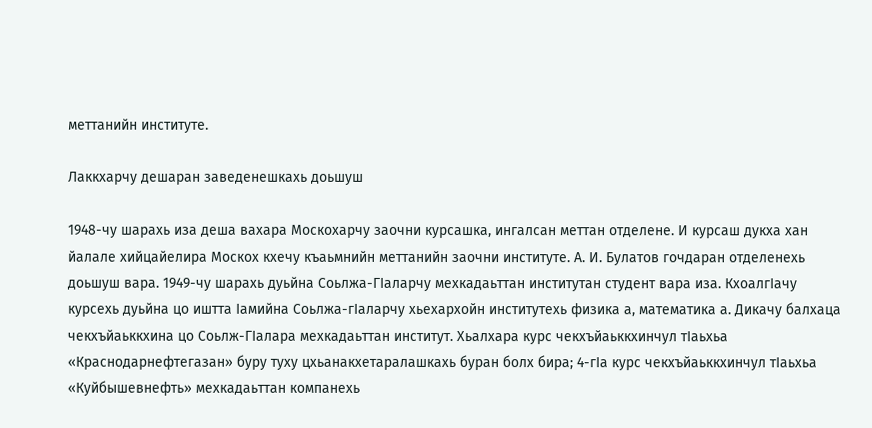меттанийн институте.

Лаккхарчу дешаран заведенешкахь доьшуш

1948-чу шарахь иза деша вахара Москохарчу заочни курсашка, ингалсан меттан отделене. И курсаш дукха хан йалале хийцайелира Москох кхечу къаьмнийн меттанийн заочни институте. А. И. Булатов гочдаран отделенехь доьшуш вара. 1949-чу шарахь дуьйна Соьлжа-ГӀаларчу мехкадаьттан институтан студент вара иза. КхоалгӀачу курсехь дуьйна цо иштта Ӏамийна Соьлжа-гӀаларчу хьехархойн институтехь физика а, математика а. Дикачу балхаца чекхъйаьккхина цо Соьлж-ГӀалара мехкадаьттан институт. Хьалхара курс чекхъйаьккхинчул тӀаьхьа «Краснодарнефтегазан» буру туху цхьанакхетаралашкахь буран болх бира; 4-гӀа курс чекхъйаьккхинчул тӀаьхьа «Куйбышевнефть» мехкадаьттан компанехь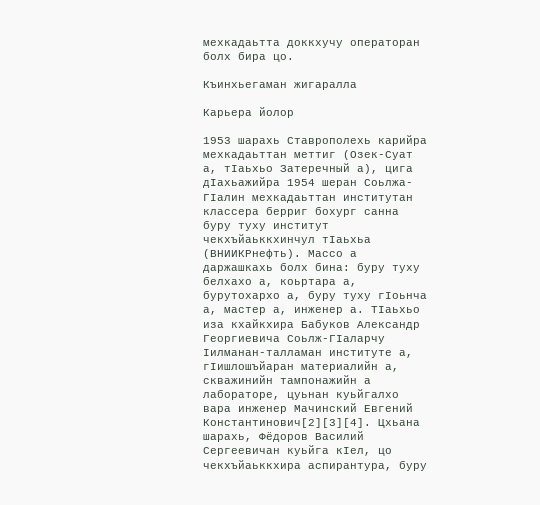мехкадаьтта доккхучу операторан болх бира цо.

Къинхьегаман жигаралла

Карьера йолор

1953 шарахь Ставрополехь карийра мехкадаьттан меттиг (Озек-Суат а, тӀаьхьо Затеречный а), цига дӀахьажийра 1954 шеран Соьлжа-ГӀалин мехкадаьттан институтан классера берриг бохург санна буру туху институт чекхъйаьккхинчул тӀаьхьа (ВНИИКРнефть). Массо а даржашкахь болх бина: буру туху белхахо а, коьртара а, бурутохархо а, буру туху гӀоьнча а, мастер а, инженер а. ТӀаьхьо иза кхайкхира Бабуков Александр Георгиевича Соьлж-ГӀаларчу Ӏилманан-талламан институте а, гӀишлошъйаран материалийн а, скважинийн тампонажийн а лабораторе, цуьнан куьйгалхо вара инженер Мачинский Евгений Константинович[2][3][4]. Цхьана шарахь, Фёдоров Василий Сергеевичан куьйга кӀел, цо чекхъйаьккхира аспирантура, буру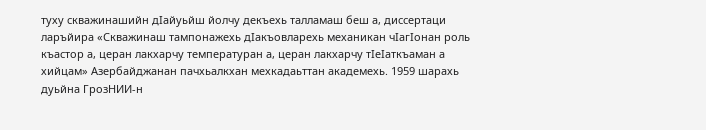туху скважинашийн дӀайуьйш йолчу декъехь талламаш беш а, диссертаци ларъйира «Скважинаш тампонажехь дӀакъовларехь механикан чӀагӀонан роль къастор а, церан лакхарчу температуран а, церан лакхарчу тӀеӀаткъаман а хийцам» Азербайджанан пачхьалкхан мехкадаьттан академехь. 1959 шарахь дуьйна ГрозНИИ-н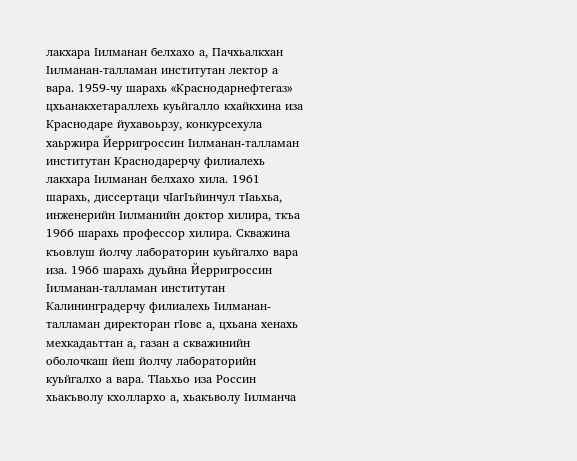лакхара Ӏилманан белхахо а, Пачхьалкхан Ӏилманан-талламан институтан лектор а вара. 1959-чу шарахь «Краснодарнефтегаз» цхьанакхетараллехь куьйгалло кхайкхина иза Краснодаре йухавоьрзу, конкурсехула хаьржира Йерригроссин Ӏилманан-талламан институтан Краснодарерчу филиалехь лакхара Ӏилманан белхахо хила. 1961 шарахь, диссертаци чӀагӀъйинчул тӀаьхьа, инженерийн Ӏилманийн доктор хилира, ткъа 1966 шарахь профессор хилира. Скважина къовлуш йолчу лабораторин куьйгалхо вара иза. 1966 шарахь дуьйна Йерригроссин Ӏилманан-талламан институтан Калининградерчу филиалехь Ӏилманан-талламан директоран гӀовс а, цхьана хенахь мехкадаьттан а, газан а скважинийн оболочкаш йеш йолчу лабораторийн куьйгалхо а вара. ТӀаьхьо иза Россин хьакъволу кхоллархо а, хьакъволу Ӏилманча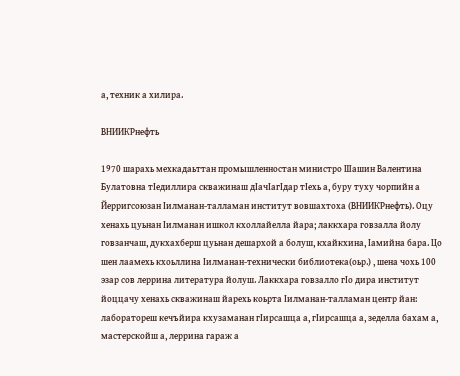а, техник а хилира.

ВНИИКРнефть

1970 шарахь мехкадаьттан промышленностан министро Шашин Валентина Булатовна тӀедиллира скважинаш дӀачӀагӀдар тӀехь а, буру туху чорпийн а Йерригсоюзан Ӏилманан-талламан институт вовшахтоха (ВНИИКРнефть). Оцу хенахь цуьнан Ӏилманан ишкол кхоллайелла йара; лаккхара говзалла йолу говзанчаш, дукхахберш цуьнан дешархой а болуш, кхайкхина, Ӏамийна бара. Цо шен лаамехь кхоьллина Ӏилманан-технически библиотека(оьр.) , шена чохь 100 эзар сов леррина литература йолуш. Лаккхара говзалло гӀо дира институт йоццачу хенахь скважинаш йарехь коьрта Ӏилманан-талламан центр йан: лаборатореш кечъйира кхузаманан гӀирсашца а, гӀирсашца а, зеделла бахам а, мастерскойш а, леррина гараж а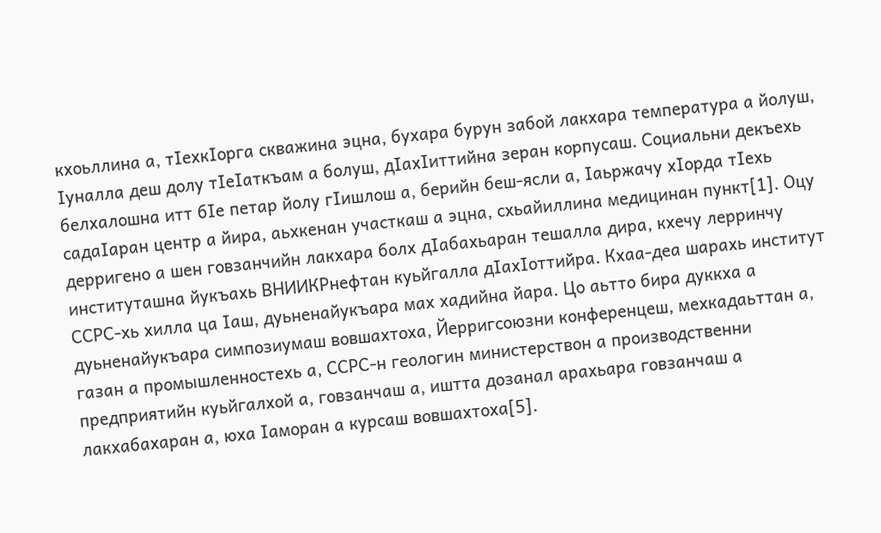кхоьллина а, тӀехкӀорга скважина эцна, бухара бурун забой лакхара температура а йолуш, Ӏуналла деш долу тӀеӀаткъам а болуш, дӀахӀиттийна зеран корпусаш. Социальни декъехь белхалошна итт бӀе петар йолу гӀишлош а, берийн беш-ясли а, Ӏаьржачу хӀорда тӀехь садаӀаран центр а йира, аьхкенан участкаш а эцна, схьайиллина медицинан пункт[1]. Оцу дерригено а шен говзанчийн лакхара болх дӀабахьаран тешалла дира, кхечу лерринчу институташна йукъахь ВНИИКРнефтан куьйгалла дӀахӀоттийра. Кхаа-деа шарахь институт ССРС-хь хилла ца Ӏаш, дуьненайукъара мах хадийна йара. Цо аьтто бира дуккха а дуьненайукъара симпозиумаш вовшахтоха, Йерригсоюзни конференцеш, мехкадаьттан а, газан а промышленностехь а, ССРС-н геологин министерствон а производственни предприятийн куьйгалхой а, говзанчаш а, иштта дозанал арахьара говзанчаш а лакхабахаран а, юха Ӏаморан а курсаш вовшахтоха[5].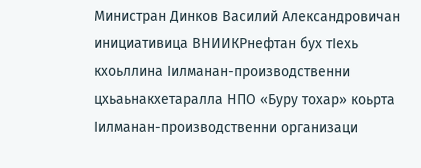Министран Динков Василий Александровичан инициативица ВНИИКРнефтан бух тӀехь кхоьллина Ӏилманан-производственни цхьаьнакхетаралла НПО «Буру тохар» коьрта Ӏилманан-производственни организаци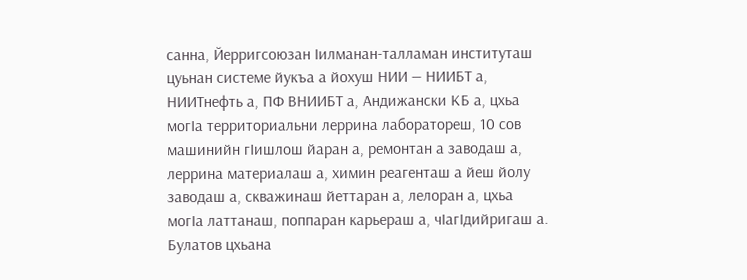санна, Йерригсоюзан Ӏилманан-талламан институташ цуьнан системе йукъа а йохуш НИИ — НИИБТ а, НИИТнефть а, ПФ ВНИИБТ а, Андижански КБ а, цхьа могӀа территориальни леррина лаборатореш, 10 сов машинийн гӀишлош йаран а, ремонтан а заводаш а, леррина материалаш а, химин реагенташ а йеш йолу заводаш а, скважинаш йеттаран а, лелоран а, цхьа могӀа латтанаш, поппаран карьераш а, чӀагӀдийригаш а. Булатов цхьана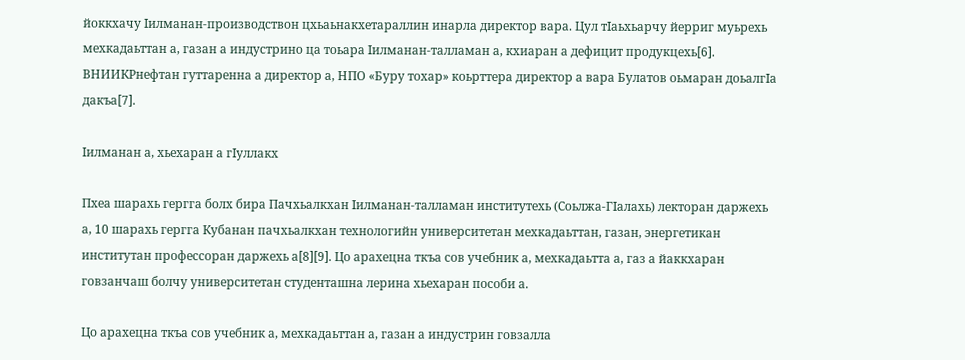йоккхачу Ӏилманан-производствон цхьаьнакхетараллин инарла директор вара. Цул тӀаьхьарчу йерриг муьрехь мехкадаьттан а, газан а индустрино ца тоьара Ӏилманан-талламан а, кхиаран а дефицит продукцехь[6]. ВНИИКРнефтан гуттаренна а директор а, НПО «Буру тохар» коьрттера директор а вара Булатов оьмаран доьалгӀа дакъа[7].

Ӏилманан а, хьехаран а гӀуллакх

Пхеа шарахь гергга болх бира Пачхьалкхан Ӏилманан-талламан институтехь (Соьлжа-ГӀалахь) лекторан даржехь а, 10 шарахь гергга Кубанан пачхьалкхан технологийн университетан мехкадаьттан, газан, энергетикан институтан профессоран даржехь а[8][9]. Цо арахецна ткъа сов учебник а, мехкадаьтта а, газ а йаккхаран говзанчаш болчу университетан студенташна лерина хьехаран пособи а.

Цо арахецна ткъа сов учебник а, мехкадаьттан а, газан а индустрин говзалла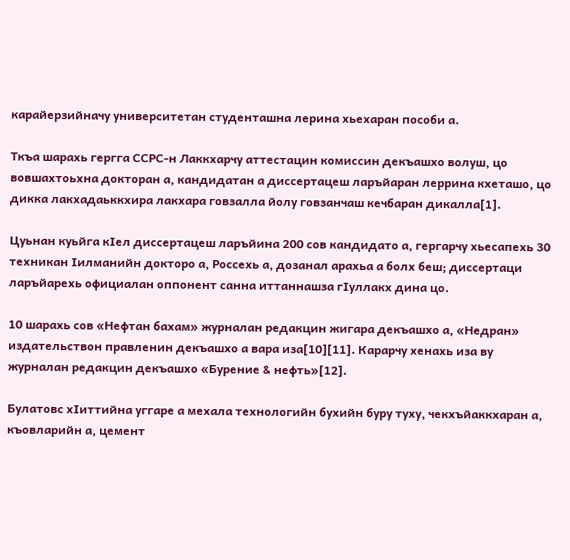карайерзийначу университетан студенташна лерина хьехаран пособи а.

Ткъа шарахь гергга ССРС-н Лаккхарчу аттестацин комиссин декъашхо волуш, цо вовшахтоьхна докторан а, кандидатан а диссертацеш ларъйаран леррина кхеташо, цо дикка лакхадаьккхира лакхара говзалла йолу говзанчаш кечбаран дикалла[1].

Цуьнан куьйга кӀел диссертацеш ларъйина 200 сов кандидато а, гергарчу хьесапехь 30 техникан Ӏилманийн докторо а, Россехь а, дозанал арахьа а болх беш; диссертаци ларъйарехь официалан оппонент санна иттаннашза гӀуллакх дина цо.

10 шарахь сов «Нефтан бахам» журналан редакцин жигара декъашхо а, «Недран» издательствон правленин декъашхо а вара иза[10][11]. Карарчу хенахь иза ву журналан редакцин декъашхо «Бурение & нефть»[12].

Булатовс хӀиттийна уггаре а мехала технологийн бухийн буру туху, чекхъйаккхаран а, къовларийн а, цемент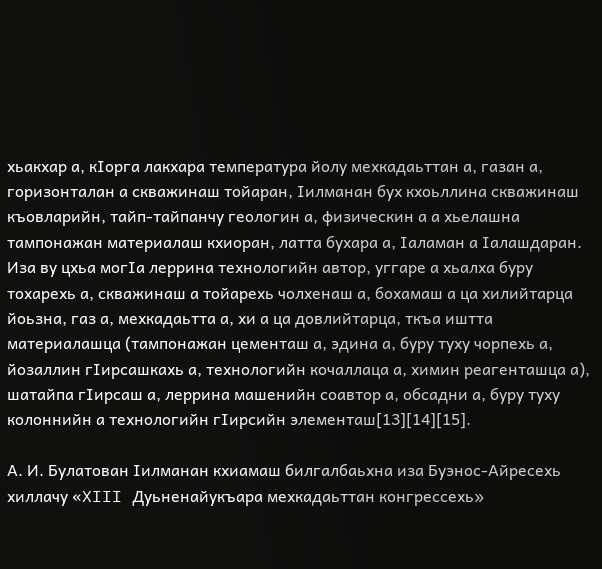хьакхар а, кӀорга лакхара температура йолу мехкадаьттан а, газан а, горизонталан а скважинаш тойаран, Ӏилманан бух кхоьллина скважинаш къовларийн, тайп-тайпанчу геологин а, физическин а а хьелашна тампонажан материалаш кхиоран, латта бухара а, Ӏаламан а Ӏалашдаран. Иза ву цхьа могӀа леррина технологийн автор, уггаре а хьалха буру тохарехь а, скважинаш а тойарехь чолхенаш а, бохамаш а ца хилийтарца йоьзна, газ а, мехкадаьтта а, хи а ца довлийтарца, ткъа иштта материалашца (тампонажан цементаш а, эдина а, буру туху чорпехь а, йозаллин гӀирсашкахь а, технологийн кочаллаца а, химин реагенташца а), шатайпа гӀирсаш а, леррина машенийн соавтор а, обсадни а, буру туху колоннийн а технологийн гӀирсийн элементаш[13][14][15].

А. И. Булатован Ӏилманан кхиамаш билгалбаьхна иза Буэнос-Айресехь хиллачу «XIII Дуьненайукъара мехкадаьттан конгрессехь»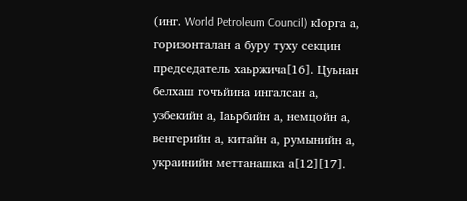(инг. World Petroleum Council) кӀорга а, горизонталан а буру туху секцин председатель хаьржича[16]. Цуьнан белхаш гочъйина ингалсан а, узбекийн а, Ӏаьрбийн а, немцойн а, венгерийн а, китайн а, румынийн а, украинийн меттанашка а[12][17].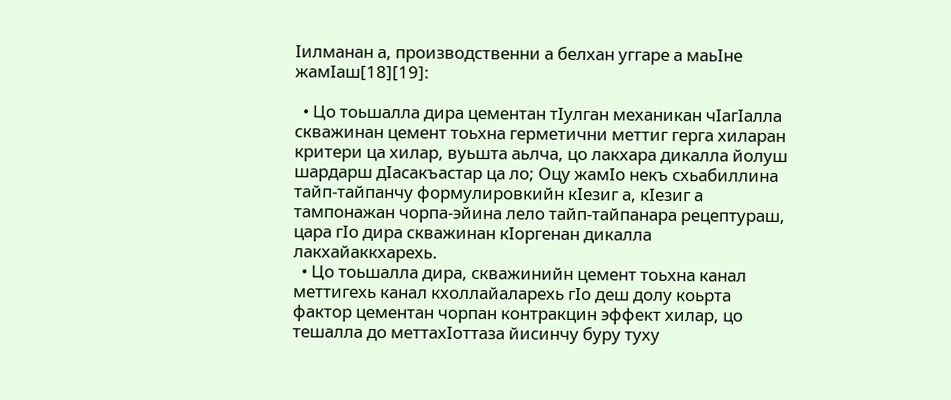Ӏилманан а, производственни а белхан уггаре а маьӀне жамӀаш[18][19]:

  • Цо тоьшалла дира цементан тӀулган механикан чӀагӀалла скважинан цемент тоьхна герметични меттиг герга хиларан критери ца хилар, вуьшта аьлча, цо лакхара дикалла йолуш шардарш дӀасакъастар ца ло; Оцу жамӀо некъ схьабиллина тайп-тайпанчу формулировкийн кӀезиг а, кӀезиг а тампонажан чорпа-эйина лело тайп-тайпанара рецептураш, цара гӀо дира скважинан кӀоргенан дикалла лакхайаккхарехь.
  • Цо тоьшалла дира, скважинийн цемент тоьхна канал меттигехь канал кхоллайаларехь гӀо деш долу коьрта фактор цементан чорпан контракцин эффект хилар, цо тешалла до меттахӀоттаза йисинчу буру туху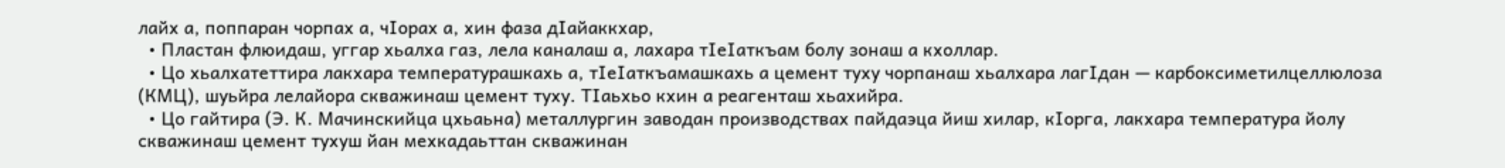лайх а, поппаран чорпах а, чӀорах а, хин фаза дӀайаккхар,
  • Пластан флюидаш, уггар хьалха газ, лела каналаш а, лахара тӀеӀаткъам болу зонаш а кхоллар.
  • Цо хьалхатеттира лакхара температурашкахь а, тӀеӀаткъамашкахь а цемент туху чорпанаш хьалхара лагӀдан — карбоксиметилцеллюлоза (КМЦ), шуьйра лелайора скважинаш цемент туху. ТӀаьхьо кхин а реагенташ хьахийра.
  • Цо гайтира (Э. К. Мачинскийца цхьаьна) металлургин заводан производствах пайдаэца йиш хилар, кӀорга, лакхара температура йолу скважинаш цемент тухуш йан мехкадаьттан скважинан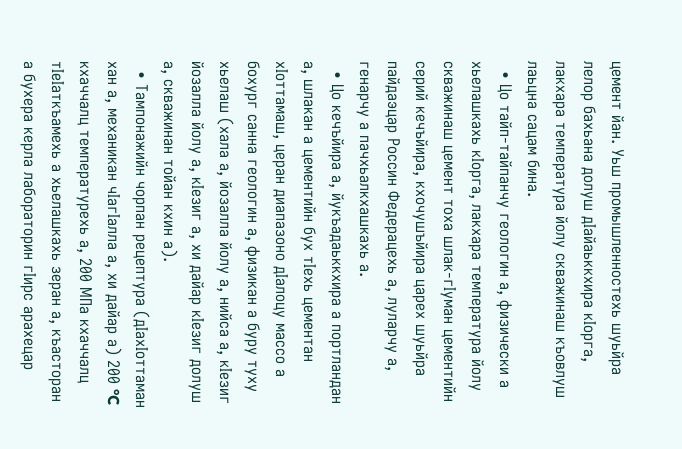цемент йан. Уьш промышленностехь шуьйра лелор бахьана долуш дӀайаьккхира кӀорга, лакхара температура йолу скважинаш къовлуш лаьцна сацам бина.
  • Цо тайп-тайпанчу геологин а, физически а хьелашкахь кӀорга, лакхара температура йолу скважинаш цемент тоха шлак-гӀуман цементийн серий кечъйира, кхочушъйира царех шуьйра пайдаэцар Россин Федерацехь а, луларчу а, генарчу а пачхьалкхашкахь а.
  • Цо кечъйира а, йукъадаьккхира а портландан а, шлакан а цементийн бух тӀехь цементан хӀоттамаш, церан диапазоно дӀалоцу массо а бохург санна геологин а, физикан а буру туху хьелаш (хала а, йозалла йолу а, нийса а, кӀезиг йозалла йолу а, кӀезиг а, хи дайар кӀезиг долуш а, скважинан тойан кхин а).
  • Тампонажийн чорпан рецептура (дӀахӀоттаман хан а, механикан чӀагӀалла а, хи дайар а) 200 °C кхаччалц температурехь а, 200 МПа кхаччалц тӀеӀаткъамехь а хьелашкахь зеран а, къасторан а бухера керла лабораторин гӀирс арахецар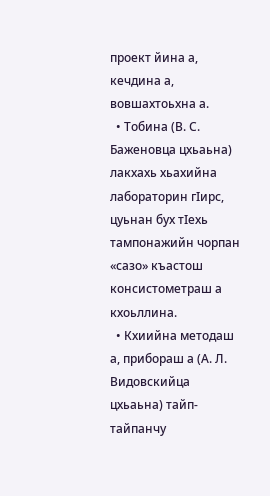проект йина а, кечдина а, вовшахтоьхна а.
  • Тобина (В. С. Баженовца цхьаьна) лакхахь хьахийна лабораторин гӀирс, цуьнан бух тӀехь тампонажийн чорпан «сазо» къастош консистометраш а кхоьллина.
  • Кхиийна методаш а, прибораш а (А. Л. Видовскийца цхьаьна) тайп-тайпанчу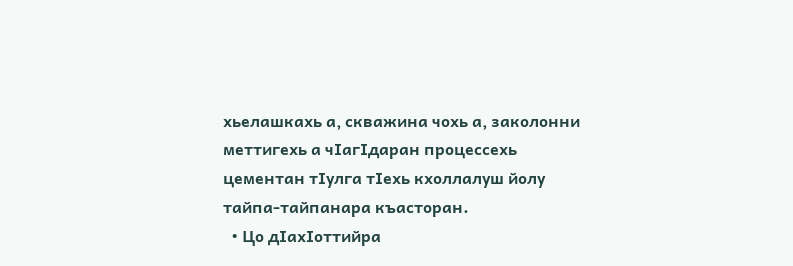хьелашкахь а, скважина чохь а, заколонни меттигехь а чӀагӀдаран процессехь цементан тӀулга тӀехь кхоллалуш йолу тайпа-тайпанара къасторан.
  • Цо дӀахӀоттийра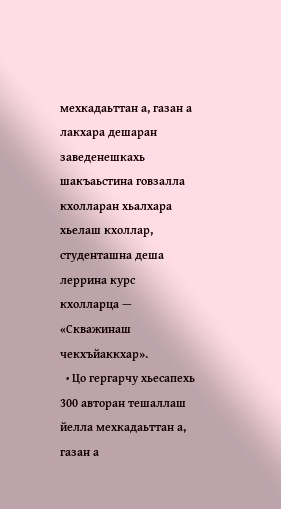мехкадаьттан а, газан а лакхара дешаран заведенешкахь шакъаьстина говзалла кхолларан хьалхара хьелаш кхоллар, студенташна деша леррина курс кхолларца — «Скважинаш чекхъйаккхар».
  • Цо гергарчу хьесапехь 300 авторан тешаллаш йелла мехкадаьттан а, газан а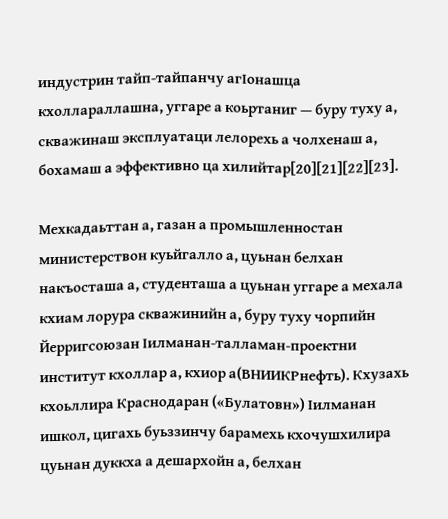индустрин тайп-тайпанчу агӀонашца кхоллараллашна, уггаре а коьртаниг — буру туху а, скважинаш эксплуатаци лелорехь а чолхенаш а, бохамаш а эффективно ца хилийтар[20][21][22][23].

Мехкадаьттан а, газан а промышленностан министерствон куьйгалло а, цуьнан белхан накъосташа а, студенташа а цуьнан уггаре а мехала кхиам лорура скважинийн а, буру туху чорпийн Йерригсоюзан Ӏилманан-талламан-проектни институт кхоллар а, кхиор а(ВНИИКРнефть). Кхузахь кхоьллира Краснодаран («Булатовн») Ӏилманан ишкол, цигахь буьззинчу барамехь кхочушхилира цуьнан дуккха а дешархойн а, белхан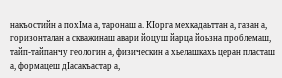накъостийн а похӀма а, таронаш а. КӀорга мехкадаьттан а, газан а, горизонталан а скважинаш авари йоцуш йарца йоьзна проблемаш, тайп-тайпанчу геологин а, физическин а хьелашкахь церан пласташ а, формацеш дӀасакъастар а,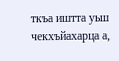ткъа иштта уьш чекхъйахарца а,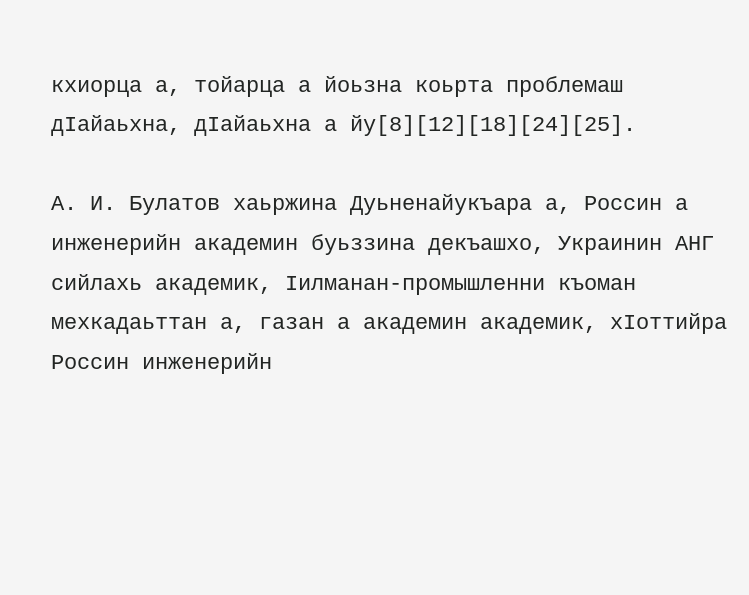кхиорца а, тойарца а йоьзна коьрта проблемаш дӀайаьхна, дӀайаьхна а йу[8][12][18][24][25].

А. И. Булатов хаьржина Дуьненайукъара а, Россин а инженерийн академин буьззина декъашхо, Украинин АНГ сийлахь академик, Ӏилманан-промышленни къоман мехкадаьттан а, газан а академин академик, хӀоттийра Россин инженерийн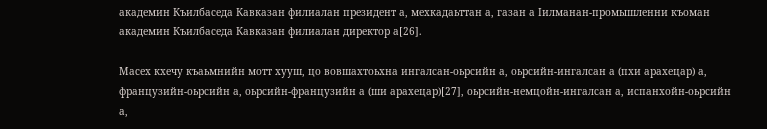академин Къилбаседа Кавказан филиалан президент а, мехкадаьттан а, газан а Ӏилманан-промышленни къоман академин Къилбаседа Кавказан филиалан директор а[26].

Масех кхечу къаьмнийн мотт хууш, цо вовшахтоьхна ингалсан-оьрсийн а, оьрсийн-ингалсан а (пхи арахецар) а, французийн-оьрсийн а, оьрсийн-французийн а (ши арахецар)[27], оьрсийн-немцойн-ингалсан а, испанхойн-оьрсийн а,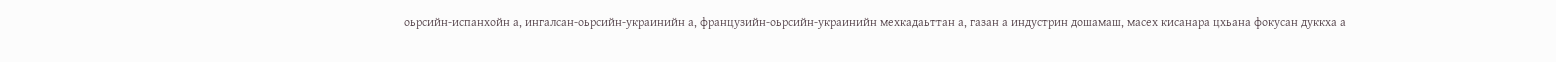оьрсийн-испанхойн а, ингалсан-оьрсийн-украинийн а, французийн-оьрсийн-украинийн мехкадаьттан а, газан а индустрин дошамаш, масех кисанара цхьана фокусан дуккха а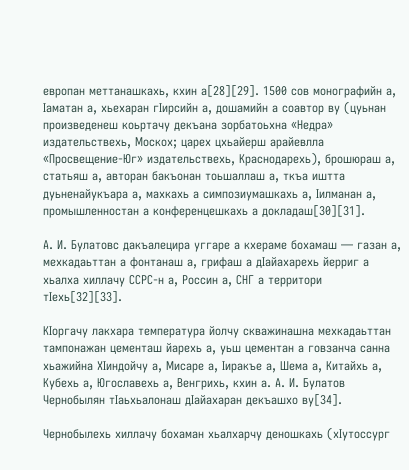европан меттанашкахь, кхин а[28][29]. 1500 сов монографийн а, Ӏаматан а, хьехаран гӀирсийн а, дошамийн а соавтор ву (цуьнан произведенеш коьртачу декъана зорбатоьхна «Недра» издательствехь, Москох; царех цхьайерш арайевлла «Просвещение-Юг» издательствехь, Краснодарехь), брошюраш а, статьяш а, авторан бакъонан тоьшаллаш а, ткъа иштта дуьненайукъара а, махкахь а симпозиумашкахь а, Ӏилманан а, промышленностан а конференцешкахь а докладаш[30][31].

А. И. Булатовс дакъалецира уггаре а кхераме бохамаш — газан а, мехкадаьттан а фонтанаш а, грифаш а дӀайахарехь йерриг а хьалха хиллачу ССРС-н а, Россин а, СНГ а территори тӀехь[32][33].

КӀоргачу лакхара температура йолчу скважинашна мехкадаьттан тампонажан цементаш йарехь а, уьш цементан а говзанча санна хьажийна ХӀиндойчу а, Мисаре а, Ӏиракъе а, Шема а, Китайхь а, Кубехь а, Югославехь а, Венгрихь, кхин а. А. И. Булатов Чернобылян тӀаьхьалонаш дӀайахаран декъашхо ву[34].

Чернобылехь хиллачу бохаман хьалхарчу деношкахь (хӀутоссург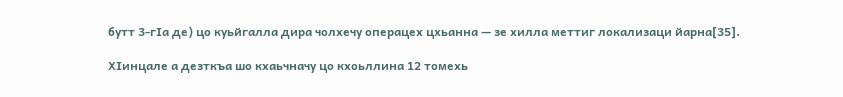бутт 3-гӀа де) цо куьйгалла дира чолхечу операцех цхьанна — зе хилла меттиг локализаци йарна[35].

ХӀинцале а дезткъа шо кхаьчначу цо кхоьллина 12 томехь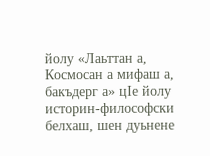йолу «Лаьттан а, Космосан а мифаш а, бакъдерг а» цӀе йолу историн-философски белхаш, шен дуьнене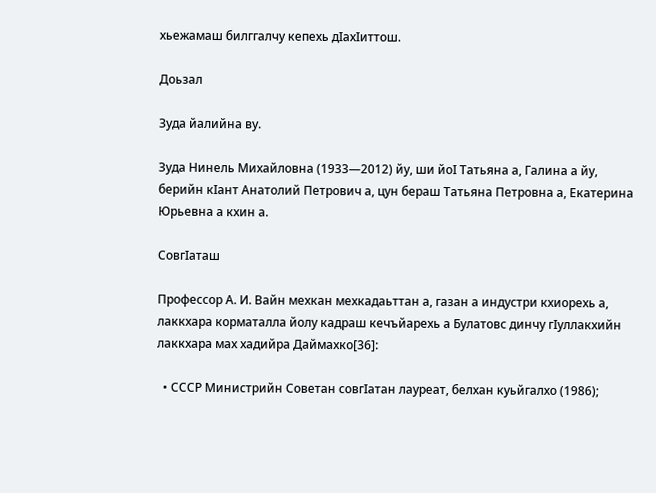хьежамаш билггалчу кепехь дӀахӀиттош.

Доьзал

Зуда йалийна ву.

Зуда Нинель Михайловна (1933—2012) йу, ши йоӀ Татьяна а, Галина а йу, берийн кӀант Анатолий Петрович а, цун бераш Татьяна Петровна а, Екатерина Юрьевна а кхин а.

СовгӀаташ

Профессор А. И. Вайн мехкан мехкадаьттан а, газан а индустри кхиорехь а, лаккхара корматалла йолу кадраш кечъйарехь а Булатовс динчу гӀуллакхийн лаккхара мах хадийра Даймахко[36]:

  • СССР Министрийн Советан совгӀатан лауреат, белхан куьйгалхо (1986);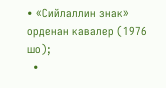• «Сийлаллин знак» орденан кавалер (1976 шо);
  •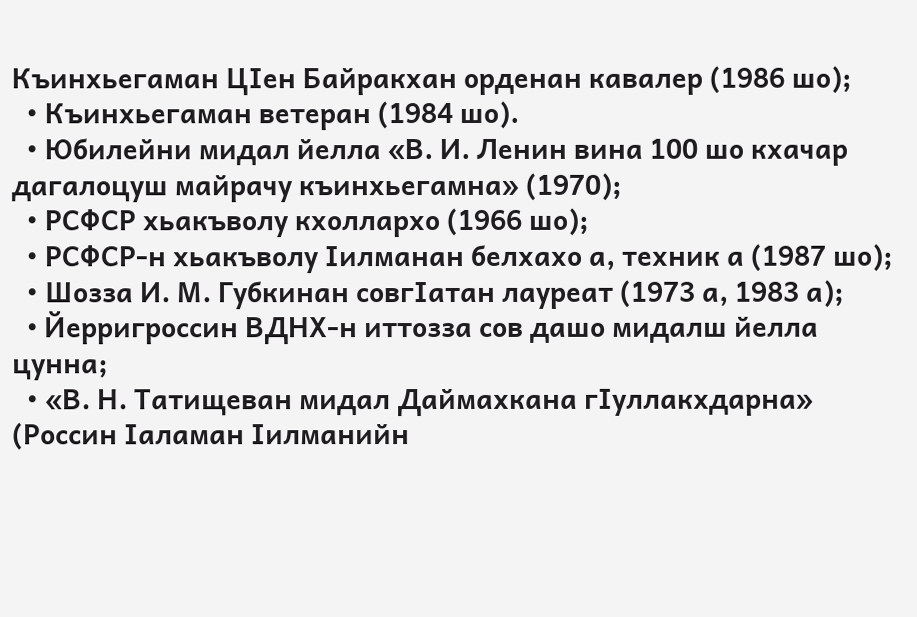Къинхьегаман ЦӀен Байракхан орденан кавалер (1986 шо);
  • Къинхьегаман ветеран (1984 шо).
  • Юбилейни мидал йелла «В. И. Ленин вина 100 шо кхачар дагалоцуш майрачу къинхьегамна» (1970);
  • РСФСР хьакъволу кхоллархо (1966 шо);
  • РСФСР-н хьакъволу Ӏилманан белхахо а, техник а (1987 шо);
  • Шозза И. М. Губкинан совгӀатан лауреат (1973 а, 1983 а);
  • Йерригроссин ВДНХ-н иттозза сов дашо мидалш йелла цунна;
  • «В. Н. Татищеван мидал Даймахкана гӀуллакхдарна» (Россин Ӏаламан Ӏилманийн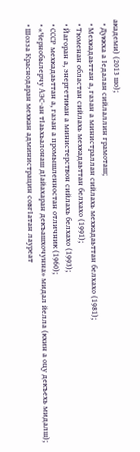академи) (2013 шо);
  • Дуккха а Ӏедалан сийлаллин грамоташ;
  • Мехкадаьттан а, газан а министраллан сийлахь мехкадаьттан белхахо (1981);
  • Тюменан областан сийлахь мехкадаьттан белхахо (1991);
  • Йагоран а, энергетикан а министерствон сийлахь белхахо (1993);
  • СССР мехкадаьттан а, газан а промышленностан отличник (1960);
  • «Чернобылерчу АЭС-ан тӀаьхьалонаш дӀайахаран декъашхочунна» мидал йелла (кхин а оцу декъехь мидалш);
  • Шозза Краснодаран мехкан администрацин совгӀатан лауреат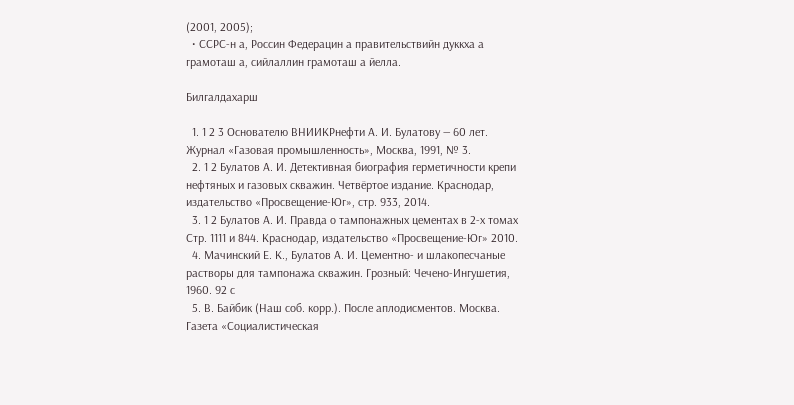(2001, 2005);
  • ССРС-н а, Россин Федерацин а правительствийн дуккха а грамоташ а, сийлаллин грамоташ а йелла.

Билгалдахарш

  1. 1 2 3 Основателю ВНИИКРнефти А. И. Булатову — 60 лет. Журнал «Газовая промышленность», Москва, 1991, № 3.
  2. 1 2 Булатов А. И. Детективная биография герметичности крепи нефтяных и газовых скважин. Четвёртое издание. Краснодар, издательство «Просвещение-Юг», стр. 933, 2014.
  3. 1 2 Булатов А. И. Правда о тампонажных цементах в 2-х томах Стр. 1111 и 844. Краснодар, издательство «Просвещение-Юг» 2010.
  4. Мачинский Е. К., Булатов А. И. Цементно- и шлакопесчаные растворы для тампонажа скважин. Грозный: Чечено-Ингушетия, 1960. 92 с
  5. В. Байбик (Наш соб. корр.). После аплодисментов. Москва. Газета «Социалистическая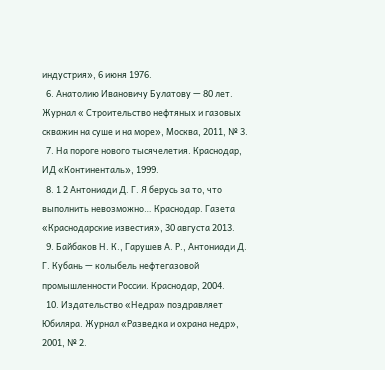индустрия», 6 июня 1976.
  6. Анатолию Ивановичу Булатову — 80 лет. Журнал « Строительство нефтяных и газовых скважин на суше и на море», Москва, 2011, № 3.
  7. На пороге нового тысячелетия. Краснодар, ИД «Континенталь», 1999.
  8. 1 2 Антониади Д. Г. Я берусь за то, что выполнить невозможно… Краснодар. Газета «Краснодарские известия», 30 августа 2013.
  9. Байбаков Н. К., Гарушев А. Р., Антониади Д. Г. Кубань — колыбель нефтегазовой промышленности России. Краснодар, 2004.
  10. Издательство «Недра» поздравляет Юбиляра. Журнал «Разведка и охрана недр», 2001, № 2.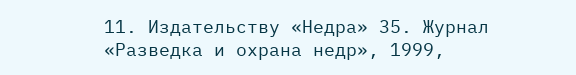11. Издательству «Недра» 35. Журнал «Разведка и охрана недр», 1999,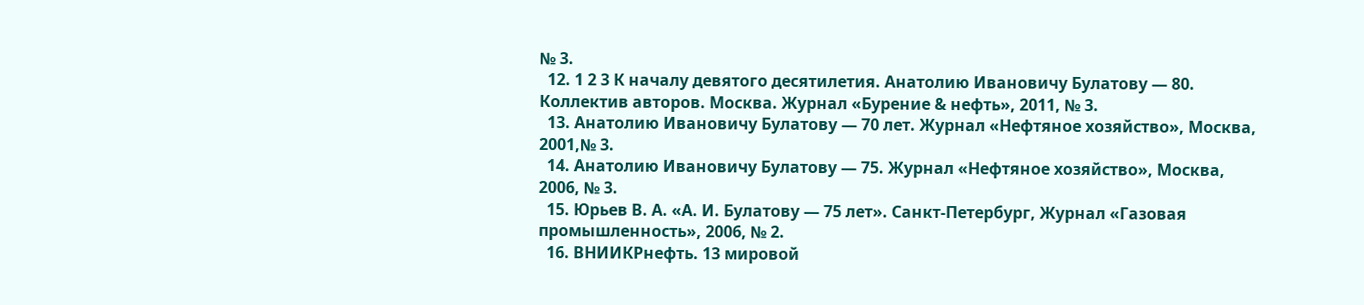№ 3.
  12. 1 2 3 К началу девятого десятилетия. Анатолию Ивановичу Булатову — 80. Коллектив авторов. Москва. Журнал «Бурение & нефть», 2011, № 3.
  13. Анатолию Ивановичу Булатову — 70 лет. Журнал «Нефтяное хозяйство», Москва, 2001,№ 3.
  14. Анатолию Ивановичу Булатову — 75. Журнал «Нефтяное хозяйство», Москва, 2006, № 3.
  15. Юрьев В. А. «А. И. Булатову — 75 лет». Санкт-Петербург, Журнал «Газовая промышленность», 2006, № 2.
  16. ВНИИКРнефть. 13 мировой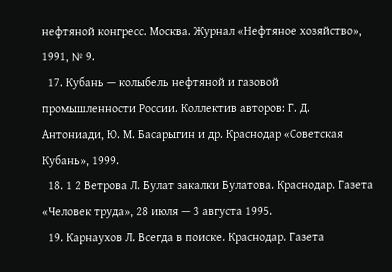нефтяной конгресс. Москва. Журнал «Нефтяное хозяйство», 1991, № 9.
  17. Кубань — колыбель нефтяной и газовой промышленности России. Коллектив авторов: Г. Д. Антониади, Ю. М. Басарыгин и др. Краснодар «Советская Кубань», 1999.
  18. 1 2 Ветрова Л. Булат закалки Булатова. Краснодар. Газета «Человек труда», 28 июля — 3 августа 1995.
  19. Карнаухов Л. Всегда в поиске. Краснодар. Газета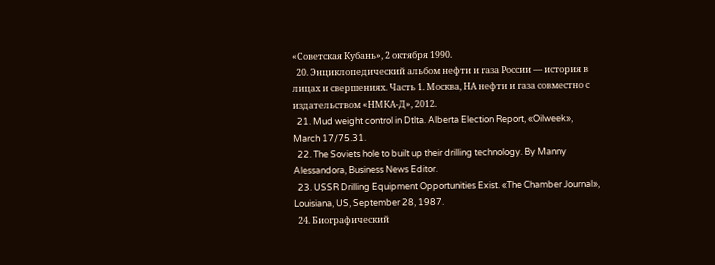«Советская Кубань», 2 октября 1990.
  20. Энциклопедический альбом нефти и газа России — история в лицах и свершениях. Часть 1. Москва, НА нефти и газа совместно с издательством «НМКА-Д», 2012.
  21. Mud weight control in Dtlta. Alberta Election Report, «Oilweek», March 17/75.31.
  22. The Soviets hole to built up their drilling technology. By Manny Alessandora, Business News Editor.
  23. USSR Drilling Equipment Opportunities Exist. «The Chamber Journal», Louisiana, US, September 28, 1987.
  24. Биографический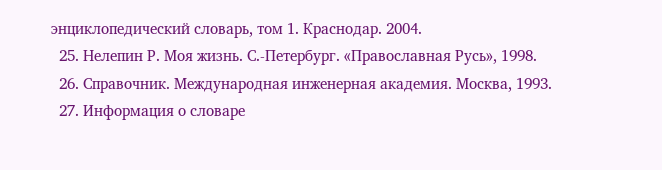энциклопедический словарь, том 1. Краснодар. 2004.
  25. Нелепин Р. Моя жизнь. С.-Петербург. «Православная Русь», 1998.
  26. Справочник. Международная инженерная академия. Москва, 1993.
  27. Информация о словаре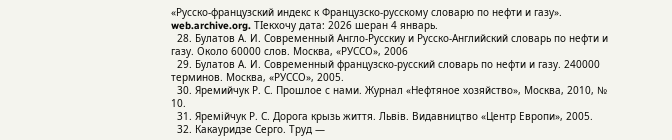«Русско-французский индекс к Французско-русскому словарю по нефти и газу». web.archive.org. ТӀекхочу дата: 2026 шеран 4 январь.
  28. Булатов А. И. Современный Англо-Русскиу и Русско-Английский словарь по нефти и газу. Около 60000 слов. Москва, «РУССО», 2006
  29. Булатов А. И. Современный французско-русский словарь по нефти и газу. 240000 терминов. Москва, «РУССО», 2005.
  30. Яремийчук Р. С. Прошлое с нами. Журнал «Нефтяное хозяйство», Москва, 2010, № 10.
  31. Яремійчук Р. С. Дорога крызь життя. Львів. Видавництво «Центр Европи», 2005.
  32. Какауридзе Серго. Труд —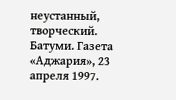неустанный, творческий. Батуми. Газета «Аджария», 23 апреля 1997.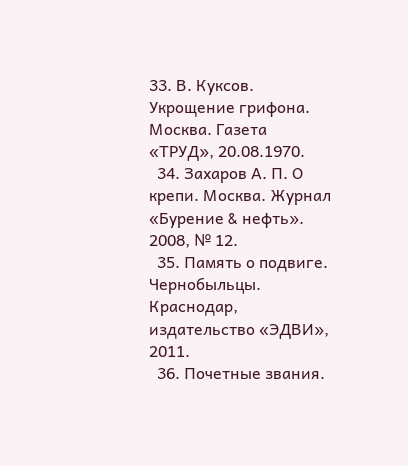33. В. Куксов. Укрощение грифона. Москва. Газета «ТРУД», 20.08.1970.
  34. Захаров А. П. О крепи. Москва. Журнал «Бурение & нефть». 2008, № 12.
  35. Память о подвиге. Чернобыльцы. Краснодар, издательство «ЭДВИ», 2011.
  36. Почетные звания.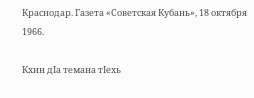Краснодар. Газета «Советская Кубань», 18 октября 1966.

Кхин дӀа темана тӀехь